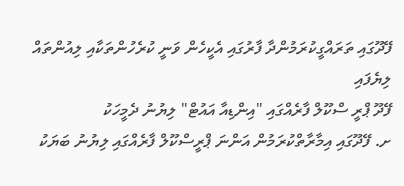ފޭދޫގައި ތަރައްގީކުރަމުންދާ ފާރުގައި އެކީހެން ވަނީ ކުރެހުންތަކާއި ލިއުންތައް ލިޔެފައި
ފޭދޫ ޕްރީ ސްކޫލް ފާރެއްގައި "އިންޑިއާ އައުޓް" ލިޔުނު ދެމީހަކު
ށ. ފޭދޫގައި އިމާރާތްކުރަމުން އަންނަ ޕްރީސްކޫލް ފާރެއްގައި ލިޔުނު ބަޔަކު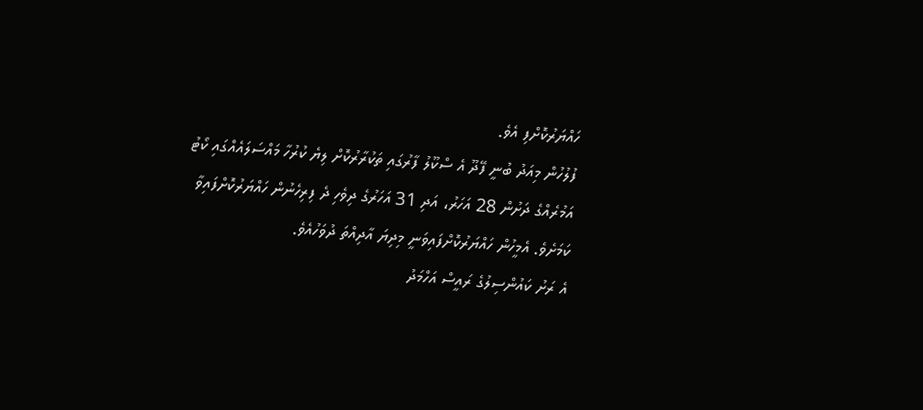ހައްޔަރުކޮށްފި އެވެ.
ފުލުހުން މިއަދު ބުނީ ފޭދޫ އެ ސްކޫލު ފާރުގައި ތަކުރާރުކޮށް ލިޔެ ކުރުހާ މައްސަލައެއްގައި ކޯޓު އަމުރެއްގެ ދަށުން 28 އަހަރު، އަދި 31 އަހަރުގެ ދިވެހި ދެ ފިރިހެނުން ހައްޔަރުކޮށްފައިވާ ކަމަށެވެ. އެމީހުން ހައްޔަރުކޮށްފައިވަނީ މިދިޔަ އާދިއްތަ ދުވަހުއެވެ.
އެ ރަށު ކައުންސިލުގެ ރައީސް އަހްމަދު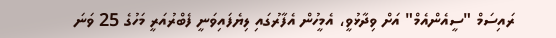ރައިސަމް "ސީއެންއެމް" އަށް ވިދާޅުވީ، އެމީހުން އެފާރުގައި ލިޔެފައިވަނީ ފެބްރުއަރީ މަހުގެ 25 ވަނަ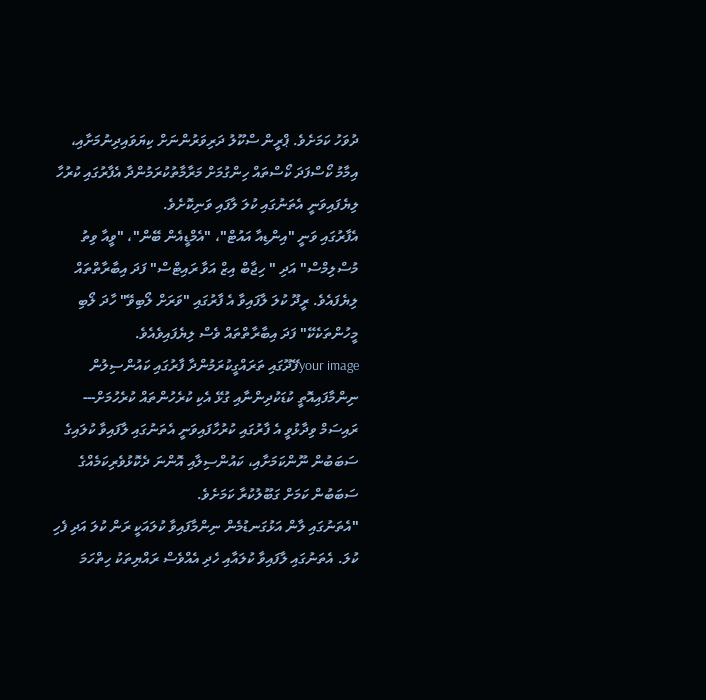ދުވަހު ކަމަށެވެ. ޕްރީން ސްކޫލު ދަރިވަރުންނަށް ކިޔަވައިދިނުމަށާއި، އިމާމު ކޯސްފަދަ ކޯސްތައް ހިންގުމަށް މަރާމާތުކުރަމުންދާ އެފާރުގައި ކުރުހާ ލިޔެފައިވަނީ އެތަނުގައި ކުލަ ލާފައި ވަނިކޮށެވެ.
އެފާރުގައި ވަނީ "އިންޑިއާ އައުޓް"، "އެމްޑީއެން ބޭން"، "ވީއާ ވިތު މުސްލިމްސް" އަދި " ހިޖާބް އިޒް އަވާ ރައިޓްސް" ފަދަ އިބާރާތްތައް ލިޔެފައެވެ. ރީދޫ ކުލަ ލާފައިވާ އެ ފާރުގައި "ވަރަށް ލޯބިވޭ" ހާދަ ލޯބި މީހުންތަކެކޭ" ފަދަ އިބާރާތްތައް ވެސް ލިޔެފައިވެއެވެ.
your imageފޭދޫގައި ތަރައްގީކުރަމުންދާ ފާރުގައި ކައުންސިލުން ނިންމާފައިއޮތީ ކުޑަކުދިންނާއި ގުޅޭ އެކި ކުރެހުންތައް ކުރެހުމަށް---
ރައިސަމް ވިދާޅުވީ އެ ފާރުގައި ކުރުހާފައިވަނީ އެތަނުގައި ލާފައިވާ ކުލައިގެ ސަބަބުން ނޫންކަމަށާއި، ކައުންސިލާއި އޮންނަ ދެކޮޅުވެރިކަމެއްގެ ސަބަބުން ކަމަށް ގަބޫލުކުރާ ކަމަށެވެ.
"އެތަނުގައި ލާން އަޅުގަނޑުމެން ނިންމާފައިވާ ކުލައަކީ ރަން ކުލަ އަދި ފެހި ކުލަ. އެތަނުގައި ލާފައިވާ ކުލައާއި ހެދި އެއްވެސް ރައްޔިތަކު ހިތްހަމަ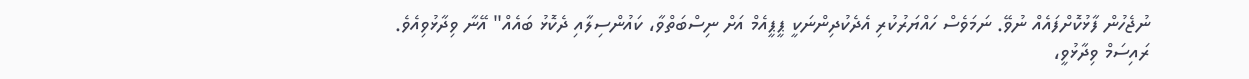ނުޖެހުން ފާޅުކޮށްފައެއް ނުވޭ. ނަމަވެސް ހައްޔަރުކުރި އެދެކުދިންނަކީ ޕީޕީއެމް އަށް ނިސްބަތްވާ، ކައުންސިލާއި ދެކޮޅު ބައެއް" އޭނާ ވިދާޅުވިއެވެ.
ރައިސަމް ވިދާޅުވީ،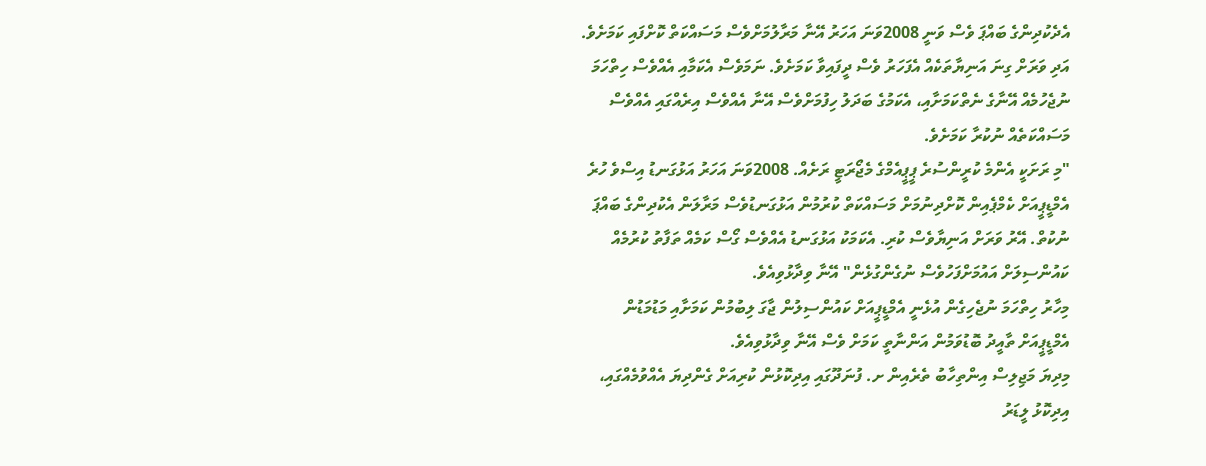އެދެކުދިންގެ ބައްޕަ ވެސް ވަނީ 2008ވަނަ އަހަރު އޭނާ މަރާލުމަށްވެސް މަސައްކަތް ކޮށްފައި ކަމަށެވެ. އަދި ވަރަށް ގިނަ އަނިޔާތަކެއް އެފަހަރު ވެސް ދީފައިވާ ކަމަށެވެ. ނަމަވެސް އެކަމާއި އެއްވެސް ހިތްހަމަ ނުޖެހުމެއް އޭނާގެ ނެތްކަމަށާއި، އެކަމުގެ ބަދަލު ހިފުމަށްވެސް އޭނާ އެއްވެސް އިރެއްގައި އެއްވެސް މަސައްކަތެއް ނުކުރާ ކަމަށެވެ.
"މި ރަށަކީ އެންމެ ކުރީންސުރެ ޕީޕީއެމްގެ މެޖޯރަޓީ ރަށެއް. 2008ވަނަ އަހަރު އަޅުގަނޑު އިސްވެ ހުރެ އެމްޑީޕީއަށް ކެމްޕެއިން ކޮށްދިނުމަށް މަސައްކަތް ކުރުމުން އަޅުގަނޑުވެސް މަރާލަން އެކުދިންގެ ބައްޕަ ނުކުތް. އޭރު ވަރަށް އަނިޔާވެސް ކުރި. އެކަމަކު އަޅުގަނޑު އެއްވެސް ގޯސް ކަމެއް ތަފާތު ކުރުމެއް ކައުންސިލަށް އައުމަށްފަހުވެސް ނުގެންގުޅެން" އޭނާ ވިދާޅުވިއެވެ.
މިހާރު ހިތްހަމަ ނުޖެހިގެން އުޅެނީ އެމްޑީޕީއަށް ކައުންސިލުން ޖާގަ ލިބުމުން ކަމަށާއި މަޑުމަޑުން އެމްޑީޕީއަށް ތާއީދު ބޮޑުވަމުން އަންނާތީ ކަމަށް ވެސް އޭނާ ވިދާޅުވިއެވެ.
މިދިޔަ މަޖިލިސް އިންތިހާބު ތެރެއިން ށ. ފުނަދޫގައި އިދިކޮޅުން ކުރިއަށް ގެންދިޔަ އެއްވުމެއްގައި، އިދިކޮޅު ލީޑަރު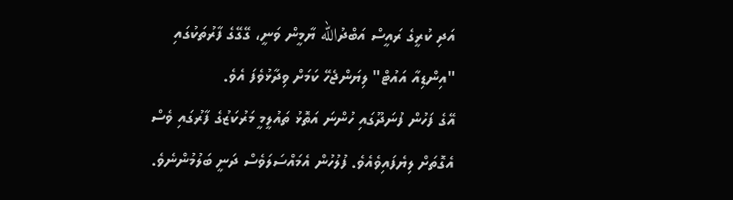އަދި ކުރީގެ ރައީސް އަބްދުالله ޔާމީން ވަނީ، ގޭގޭގެ ފާރުތަކުގައި "އިންޑިއާ އައުޓް" ލިޔަންޖެހޭ ކަމަށް ވިދާޅުވެފަ އެވެ.
އޭގެ ފަހުން ފުނަދޫގައި ހުންނަ އަތޮޅު ތައުލީމީ މަރުކަޒުގެ ފާރުގައި ވެސް  އެގޮތަށް ލިޔެފައިވެއެވެ. ފުލުހުން އެމައްސަލަވެސް ދަނީ ބަލުމުންނެވެ.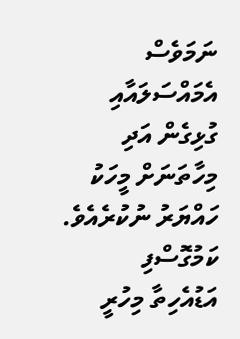ނަމަވެސް އެމައްސަލައާއި ގުޅިގެން އަދި މިހާތަނަށް މީހަކު ހައްޔަރު ނުކުރެއެވެ.
ކަމުގޮސްފި
އަޑުއެހިތާ މިހުރީ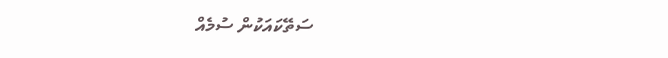ސަތޭކައަކުން ސުމެއް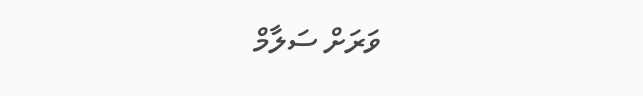ވަރަށް ސަލާމް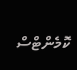ކޮމެންޓްސް